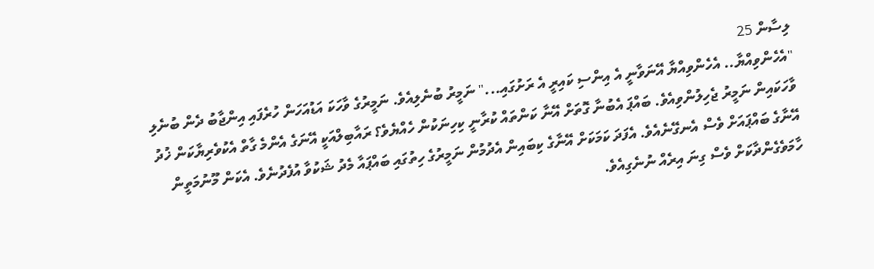ލިސާން 25
"އެހެންވިއްޔާ.. އެހެންވިއްޔާ އޭނަވާނީ އެ އިންސި ކައިރީ އެ ރަށުގައި..." ނަމީރު ބުނެލިއެވެ. ނަމީރުގެ ވާހަކަ އަޑުއަހަން ހުރެފައި އިންޖާބު ދެން ބުނެލި ވާހަކައިން ނަމީރު ޖެހިލުންވިއެވެ. ބައްޕަ އެބުނާ ގޮތަށް އޭނާ ކަންތައް ކުރާނީ ކިހިނަކުން ހެއްޔެވެ؟ ރައާބިލްއަކީ އޭނަގެ އެންމެ ގާތް އެކުވެރިޔާކަން ޚުދު އޭނާގެ ބައްޕައަށް ވެސް އެނގޭނެއެވެ. އެފަދަ ކަމަކަށް އޭނާގެ ކިބައިން އެދުމުން ނަމީރުގެ ހިތުގައި ބައްޕައާ މެދު ޝަކުވާ އުފެދުނެވެ. އެކަން މޫނުމަތީން ހާމަވެގެންދާކަށް ވެސް ގިނަ އިރެއް ނުނެގިއެވެ.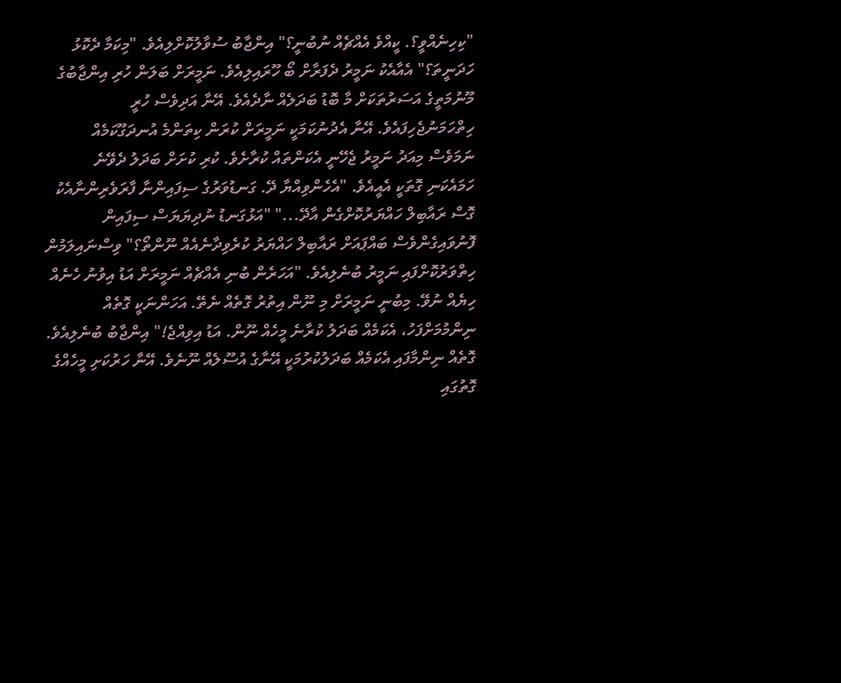"ކިހިނެއްވީ؟. ކީއްވެ އެއްޗެއް ނުބުނީ؟" އިންޖާބު ސުވާލުކޮށްލިއެވެ. "މިކަމާ ދެކޮޅު ހަދަނީތަ؟" އެއާއެކު ނަމީރު ދެފަރާށް ބޯ ހޫރައިލިއެވެ. ނަމީރަށް ބަލަން ހުރި އިންޖާބުގެ މޫނުމަތީގެ އަސަރުތަކަށް މާ ބޮޑު ބަދަލެއް ނާދެއެވެ. އޭނާ އަދިވެސް ހުރީ ހިތްހަމަނުޖެހިފައެވެ. އޭނާ އެދުނުކަމަކީ ނަމީރަށް ކުރަން ކިތަންމެ އުނދަގޫކަމެއް ނަމަވެސް މިއަދު ނަމީރު ޖެހޭނީ އެކަންތައް ކުރާށެވެ. ކުރި ކުށަށް ބަދަލު ދެވޭނެ ހަމައެކަނި ގޮތަކީ އެއީއެވެ. "އެހެންވިއްޔާ ދޭ. ގަނޑުވަރުގެ ސިފައިންނާ ފާރަވެރިންނާއެކު ގޮސް ރައާބިލް ހައްޔަރުކޮށްގެން އާދޭ..." "އަޅުގަނޑު ނުދިޔަޔަސް ސިފައިން ފޮނުވައިގެންވެސް ބައްޕައަށް ރައާބިލް ހައްޔަރު ކުރެވިދާނެއެއް ނޫންތޯ؟" ވިސްނައިލަމުން ހިތްވަރުކޮށްފައި ނަމީރު ބުނެލިއެވެ. "އަހަރެން ބުނި އެއްޗެއް ނަމީރަށް އަޑު އިވުނު ހެނެއް ހިޔެއް ނުވޭ. މިބުނީ ނަމީރަށް މި ނޫން އިތުރު ގޮތެއް ނެތޭ. އަހަންނަކީ ގޮތެއް ނިންމުމަށްފަހު، އެކަމެއް ބަދަލު ކުރާނެ މީހެއް ނޫން. އަޑު އިވިއްޖެ!" އިންޖާބު ބުނެލިއެވެ. ގޮތެއް ނިންމާފައި އެކަމެއް ބަދަލުކުރުމަކީ އޭނާގެ އުސޫލެއް ނޫނެވެ. އޭނާ ހަރުކަށި މީހެއްގެ ގޮތުގައި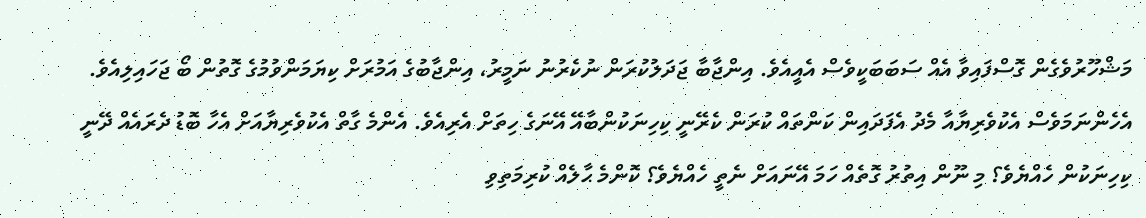މަޝްހޫރުވެގެން ގޮސްފައިވާ އެއް ސަބަބަކީވެސް އެއީއެވެ. އިންޖާބާ ޖަދަލުކުރަން ނުކެރުނު ނަމީރު، އިންޖާބުގެ އަމުރަށް ކިޔަމަންވުމުގެ ގޮތުން ބޯ ޖަހައިލިއެވެ. އެހެންނަމަވެސް އެކުވެރިޔާއާ މެދު އެފަދައިން ކަންތައް ކުރަން ކެރޭނީ ކިހިނަކުންބާއޭ އޭނަގެ ހިތަށް އެރިއެވެ. އެންމެ ގާތް އެކުވެރިޔާއަށް އެހާ ބޮޑު ދެރައެއް ދޭނީ ކިހިނަކުން ހެއްޔެވެ؟ މި ނޫން އިތުރު ގޮތެއް ހަމަ އޭނައަށް ނެތީ ހެއްޔެވެ؟ ކޮންމެ ޙާލެއް ކުރިމަތިވި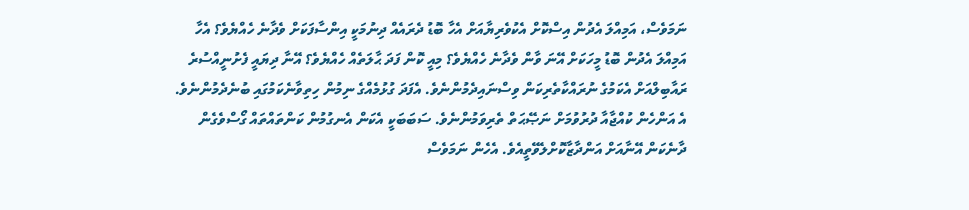ނަމަވެސް، އަމިއްލަ އެދުން އިސްކޮށް އެކުވެރިޔާއަށް އެހާ ބޮޑު ދެރައެއް ދިނުމަކީ އިންސާފަކަށް ވެދާނެ ހެއްޔެވެ؟ އެހާ އަމިއްލަ އެދުން ބޮޑު މީހަކަށް އޭނަ ވާން ވެދާނެ ހެއްޔެވެ؟ މިއީ ކޮން ފަދަ ޙާލަތެއް ހެއްޔެވެ؟ އޭނާ ދިޔައީ ފެށުނީއްސުރެ ރައާބިލްއަށް އެކަމުގެ ނުރައްކާތެރިކަން ވިސްނައިދެމުންނެވެ. އެފަދަ ގުޅުމެއްގެ ނިމުން ހިތިވާނެކަމުގައި ބުނެދެމުންނެވެ. އެ އަންހެން ކުއްޖާއާ ދުރުވުމަށް ނަޞޭޙަތް ތެރިވަމުންނެވެ. ސަބަބަކީ އެކަން އެނގުމުން ކަންތައްތައް ގޯސްވެގެން ދާނެކަން އޭނާއަށް އަންދާޒާކޮށްލެވޭތީއެވެ. އެހެން ނަމަވެސް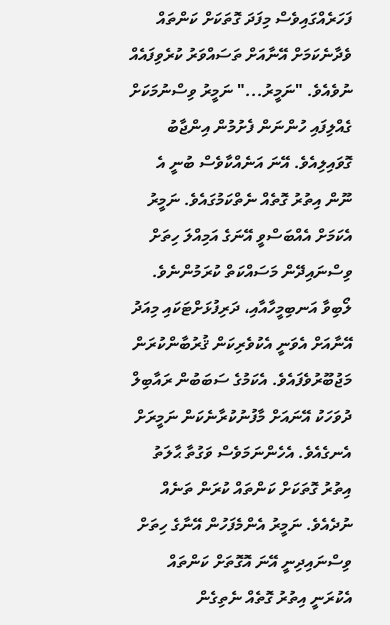ފަހަރެއްގައިވެސް މިފަދަ ގޮތަކަށް ކަންތައް ވެދާނެކަމަށް އޭނާއަށް ތަސައްވަރު ކުރެވިފައެއް ނުވެއެވެ. "ނަމީރު..." ނަމީރު ވިސްނުމަކަށް ގެއްލިފައި ހުންނަން ފެށުމުން އިންޖާބު ގޮވައިލިއެވެ. އޭނަ އަނެއްކާވެސް ބުނީ އެ ނޫން އިތުރު ގޮތެއް ނެތްކަމުގައެވެ. ނަމީރު އެކަމަށް އެއްބަސްވީ އޭނަގެ އަމިއްލަ ހިތަށް ވިސްނައިދޭން މަސައްކަތް ކުރަމުންނެވެ. ލޯބިވާ އަނބިމީހާއާއި، ދަރިފުޅަށްޓަކައި މިއަދު އޭނާއަށް އެވަނީ އެކުވެރިކަން ޤުރުބާންކުރަން މަޖުބޫރުވެފައެވެ. އެކަމުގެ ސަބަބުން ރައާބިލް ދުވަހަކު އޭނައަށް މާފުނުކުރާނެކަން ނަމީރަށް އެނގެއެވެ. އެހެންނަމަވެސް ވަގުތާ ޙާލަތު އިތުރު ގޮތަކަށް ކަންތައް ކުރަން ތަނެއް ނުދެއެވެ. ނަމީރު އެންމެފަހުން އޭނާގެ ހިތަށް ވިސްނައިދިނީ އޭނަ އޮގޮތަށް ކަންތައް އެކުރަނީ އިތުރު ގޮތެއް ނެތިގެން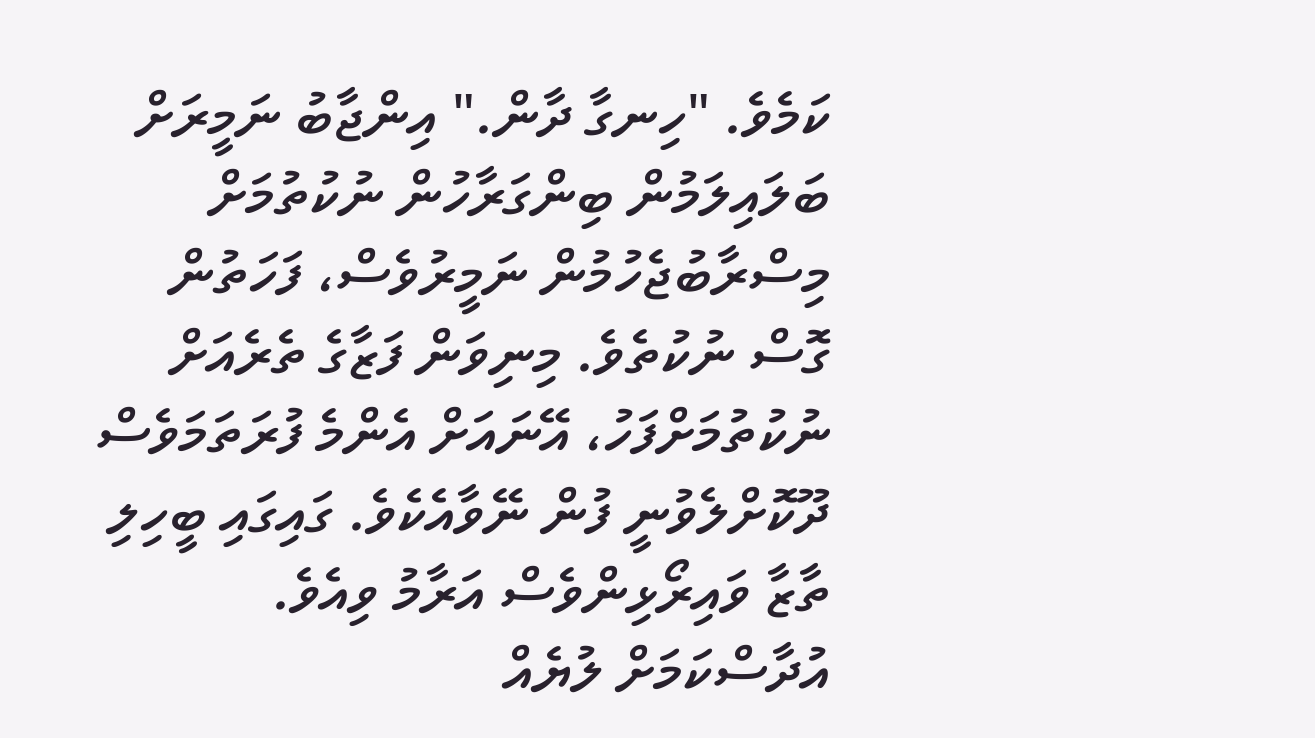ކަމެވެ. "ހިނގާ ދާން." އިންޖާބު ނަމީރަށް ބަލައިލަމުން ބިންގަރާހުން ނުކުތުމަށް މިސްރާބުޖެހުމުން ނަމީރުވެސް، ފަހަތުން ގޮސް ނުކުތެވެ. މިނިވަން ފަޒާގެ ތެރެއަށް ނުކުތުމަށްފަހު، އޭނައަށް އެންމެ ފުރަތަމަވެސް ދޫކޮށްލެވުނީ ފުން ނޭވާއެކެވެ. ގައިގައި ބީހިލި ތާޒާ ވައިރޯޅިންވެސް އަރާމު ވިއެވެ. އުދާސްކަމަށް ލުޔެއް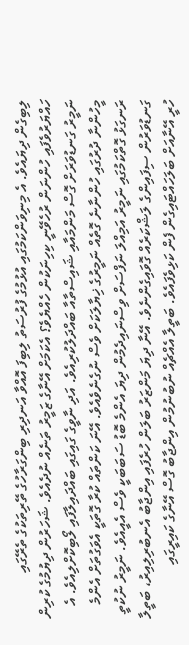ލިބިގެން ދިޔައެވެ. އެ މިނިވަންކަމުގައި އުޅުމުގެ ފުރުސަތު ލިބިފަ އޮއްވާ އަނދިރި ބިންގަރާހުގެ ތޭރިތަކުގެ ތެރޭގައި ހައްޔަރުވެފައި ހުންނަން ރުހެވޭނީ ކިހިނަކުން ހެއްޔެވެ؟ އެކަމަށް އޭނާގެ ޒަމީރު ތަނެއް ނުދެއެވެ. ޝަހަރުން ދިޔުމުގެ ކުރިން ނަމީރު ގަނޑުވަރަށް ގޮސް މަންމައާއި ޝައިސްތާއާ ބައްދަލުކުރިއެވެ. އަދި ނާވީގެ ގައިގައި ބައްދައިލާފައި ލޯބިކޮށްލިއެވެ. އެ މީހުންނާ ދުރުގައި ހުންނާނެ ގޮތެއް ނަމީރުގެ ޚިޔާލަކަށް ވެސް ނުގެނެވެއެވެ. އޭނަ ކަންތައް ކުރާ ގޮތަކީ އެވަގުތަށް އެންމެ ރަނގަޅު ގޮތްކަމުގައި ނަމީރު އަމިއްލަ ނަފްސަށް ވިސްނައިދެމުން ދިޔަ އެންމެ ބޮޑު ސަބަބަކީ ވެސް އެއީއެވެ. ނަމީރު ނުކުތީ ގަނޑުވަރުން ސިފައިންގެ ލަޝްކަރެއް ގޮވައިގެންނެވެ. އޭނާ ދިޔަ މަންޒަރު ބަލަން ހުރެފައި އިންޖާބު އެނބުރިލިއިރު، ބަތީލާ ހުރީ އޭނާއަށް ބަލަހައްޓައިގެން ފެން ކަޅިވެފައެވެ. ބަތީލާ އެއްޗެއް ނުބުނުމުން އިންޖާބު ގޮސް އޭނާގެ ކައިރީގައި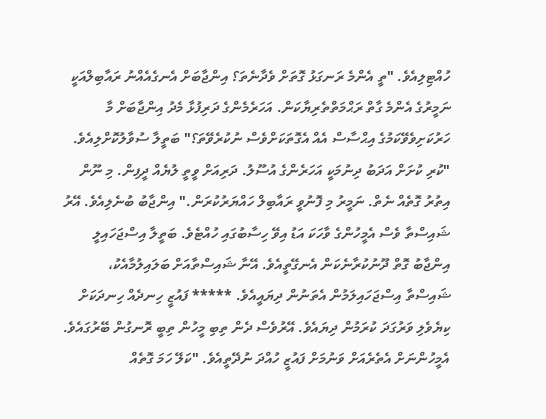ހުއްޓިލިއެވެ. "ތީ އެންމެ ރަނގަޅު ގޮތަށް ވެދާނެތަ؟ އިންޖާބަށް އެނގެއެއްނު ރައާބިލްއަކީ ނަމީރުގެ އެންމެ ގާތް ރަޙްމަތްތެރިޔާކަން. އަހަރެމެންގެ ދަރިފުޅާ މެދު އިންޖާބަށް މާ ހަރުކަށިވެވޭކަމުގެ އިޙްސާސް އެއް އެގޮތަކަށްވެސް ނުކުރެވޭތަ؟" ބަތީލާ ސުވާލުކޮށްލިއެވެ. "ކުރި ކުށަށް އަދަބު ދިނުމަކީ އަހަރެންގެ އުސޫލު. ދަރިއަށް ވީތީ ލުޔެއް ދީފިން. މި ނޫން އިތުރު ގޮތެއް ނެތް. ނަމީރު މި ފޮނުވީ ރައާބިލް ހައްޔަރުކުރަން." އިންޖާބު ބުނެލިއެވެ. އޭރު ޝައިސްތާ ވެސް އެމީހުންގެ ވާހަކަ އަޑު އިވޭ ހިސާބުގައި ހުއްޓެވެ. ބަތީލާ އިސްޖަހައިލީ އިންޖާބު ގޮތް ދޫނުކުރާނެކަން އެނގޭތީއެވެ. އޭނާ ޝައިސްތާއަށް ބަލައިލުމާއެކު، ޝައިސްތާ އިސްޖަހައިލަމުން އެތަނުން ދިޔައީއެވެ. ***** ފައުޒީ ހިނދެއް ހިނދަކަށް ކިޔެވެލި ވަރުގަދަ ކުރަމުން ދިޔައެވެ. އޭރުވެސް ދެން ތިބި މީހުން ތިބީ ރޮނގުން ބޭރުގައެވެ. އެމީހުންނަށް އެތެރެއަށް ވަނުމަށް ފައުޒީ ހުއްދަ ނުދޭތީއެވެ. "ކަލޭ ހަމަ ގޮތެއް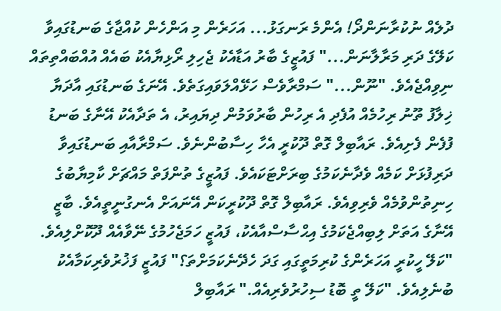ދުލެއް ނުކުރާނަންދޯ! އެންމެ ރަނގަޅު... އަހަރެން މި އަންހެން ކުއްޖާގެ ބަނޑުގައިވާ ކަލޭގެ ދަރި މަރާލާނަން..." ފައުޒީގެ ބާރު އަޑާއެކު ޖެހިލި ރޯޅިޔާއެކު ބައެއް އުއްބައްތިތައް ނިވިއްޖެއެވެ. "ނޫން..." ސަމްރާވެސް ހަޅޭއްލަވައިގަތެވެ. އޭނަގެ ބަނޑުގައި އާދަޔާ ޚިލާފު ތޫނު ރިހުމެއް އުފެދި އެ ރިހުން ބާރުވަމުން ދިޔައިރު، އެ ތަދާއެކު އޭނާގެ ބަނޑު ފުފެން ފެށިއެވެ. ރައާބިލް ގޮތް ދޫކުރީ އެހާ ހިސާބުންނެވެ. ސަމްރާއާއި ބަނޑުގައިވާ ދަރިފުޅަށް ކަމެއް ވެދާނެކަމުގެ ބިރަށްޓަކައެވެ. ފައުޒީގެ ތުންފަތް މައްޗަށް ކާމިޔާބުގެ ހިނިތުންވުމެއް ވެރިވިއެވެ. ރައާބިލް ގޮތް ދޫކުރީކަން އޭނައަށް އެނގުނީތީއެވެ. ބާޒީ އޭނާގެ އަތަށް ލިބިއްޖެކަމުގެ އިޙްސާސްއާއެކު، ފައުޒީ ހަމަޖެހުމުގެ ނޭވާއެއް ދޫކޮށްލިއެވެ. "ކަލޭ ހީކުރީ އަހަރެންގެ ކުރިމަތީގައި ގަދަ ހެދޭނެކަމަށްތަ؟" ފައުޒީ ފަޚުރުވެރިކަމާއެކު ބުނެލިއެވެ. "ކަލޭ ތީ ބޮޑު ސިހުރުވެރިއެއް." ރައާބިލް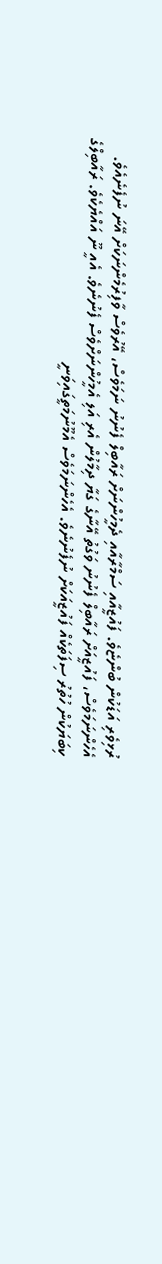ރުޅިވެރި އަޑަކުން ބުންޏެވެ. ފައުޒީއާއި ސަމްރާއާއި ދެމީހުންނަށް ރައާބިލް ފެނުނު ނަމަވެސް، އޭރުވެސް ވާފިރުމެންނަކަށް އޭނަ ނުފެނެއެވެ. އެހެންނަމަވެސް، ފައުޒީއަށް ރައާބިލް ފެނުނު ވަގުތު އޭނާގެ ގަޔާ ދިމާލުން އެރި އަލި އެމީހުންނަށްވެސް ފެނުނެވެ. އެއީ ނޫ އައްޔެކެވެ. ރައާބިލްގެ ކިބަޔަކުން ހުތުރު ސިފަތަކެއް ފައުޒީއަކަށް ނުފެނުނެވެ. އެހެންނަމަވެސް އެމޫނުމަތީގައިވަނީ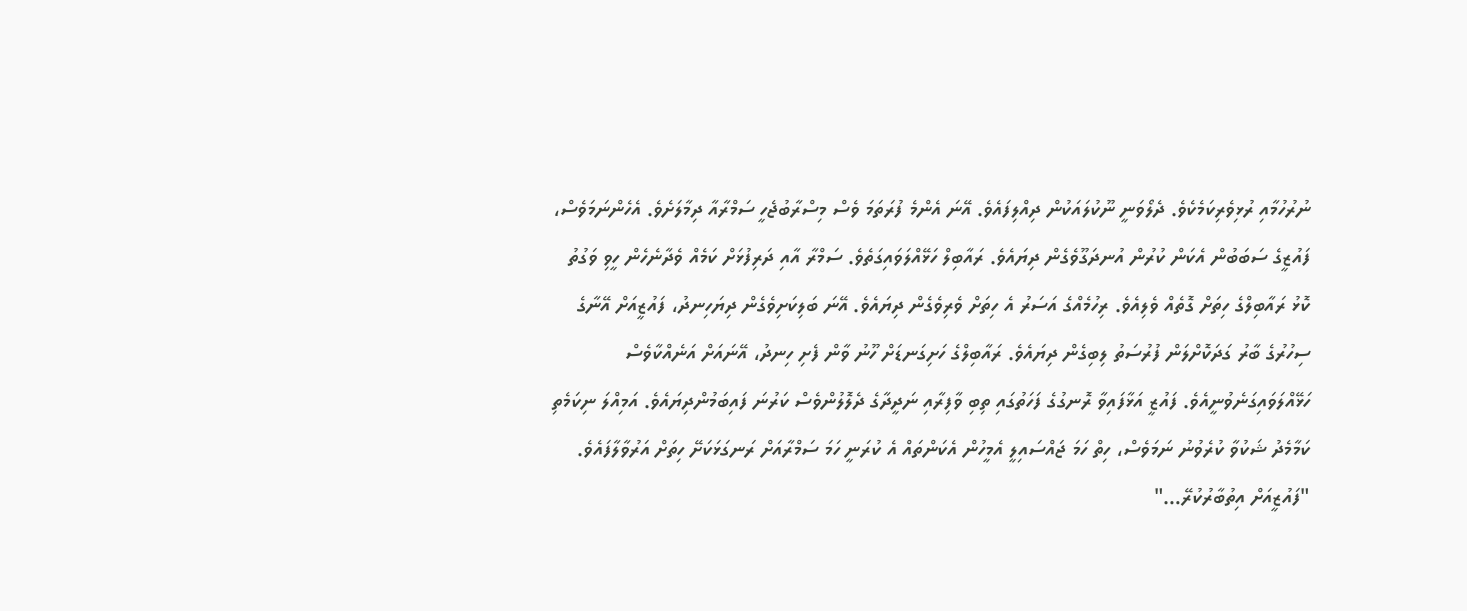ނުރުހުމާއި ރުޅިވެރިކަމެކެވެ. ދެލޯވަނީ ނޫކުލައަކުން ދިއްލިފައެވެ. އޭނަ އެންމެ ފުރަތަމަ ވެސް މިސްރާބުޖެހީ ސަމްރާއާ ދިމާލަށެވެ. އެހެންނަމަވެސް، ފައުޒީގެ ސަބަބުން އެކަން ކުރުން އުނދަގޫވެގެން ދިޔައެވެ. ރައާބިލް ހަޅޭއްލަވައިގަތެވެ. ސަމްރާ އާއި ދަރިފުޅަށް ކަމެއް ވެދާނެހެން ހީވި ވަގުތު ކޮޅު ރައާބިލްގެ ހިތަށް ގޮތެއް ވެލިއެވެ. ރިހުމެއްގެ އަސަރު އެ ހިތަށް ވެރިވެގެން ދިޔައެވެ. އޭނަ ބަލިކަށިވެގެން ދިޔަހިނދު، ފައުޒީއަށް އޭނާގެ ސިހުރުގެ ބާރު ގަދަކޮށްލަން ފުރުސަތު ލިބިގެން ދިޔައެވެ. ރައާބިލްގެ ހަށިގަނޑަށް ހޫނު ވާން ފެށި ހިނދު، އޭނައަށް އަނެއްކާވެސް ހަޅޭއްލަވައިގަނެވުނީއެވެ. ފައުޒީ އަޅާފައިވާ ރޮނގުގެ ފަހަތުގައި ތިބި ވާފިރާއި ނަދީދާގެ ދެލޮލުންވެސް ކަރުނަ ފައިބަމުންދިޔައެވެ. އަމިއްލަ ނިކަމެތި ކަމާމެދު ޝަކުވާ ކުރެވުނު ނަމަވެސް، ހިތް ހަމަ ޖައްސައިލީ އެމީހުން އެކަންތައް އެ ކުރަނީ ހަމަ ސަމްރާއަށް ރަނގަޅަކަށޭ ހިތަށް އަރުވާލާފައެވެ. "ފައުޒީއަށް އިތުބާރުކުރޭ…"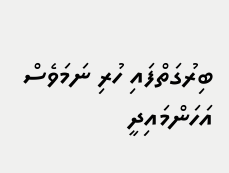ބިރުގަތްފައި ހުރި ނަމަވެސް އަހަންމައިދީ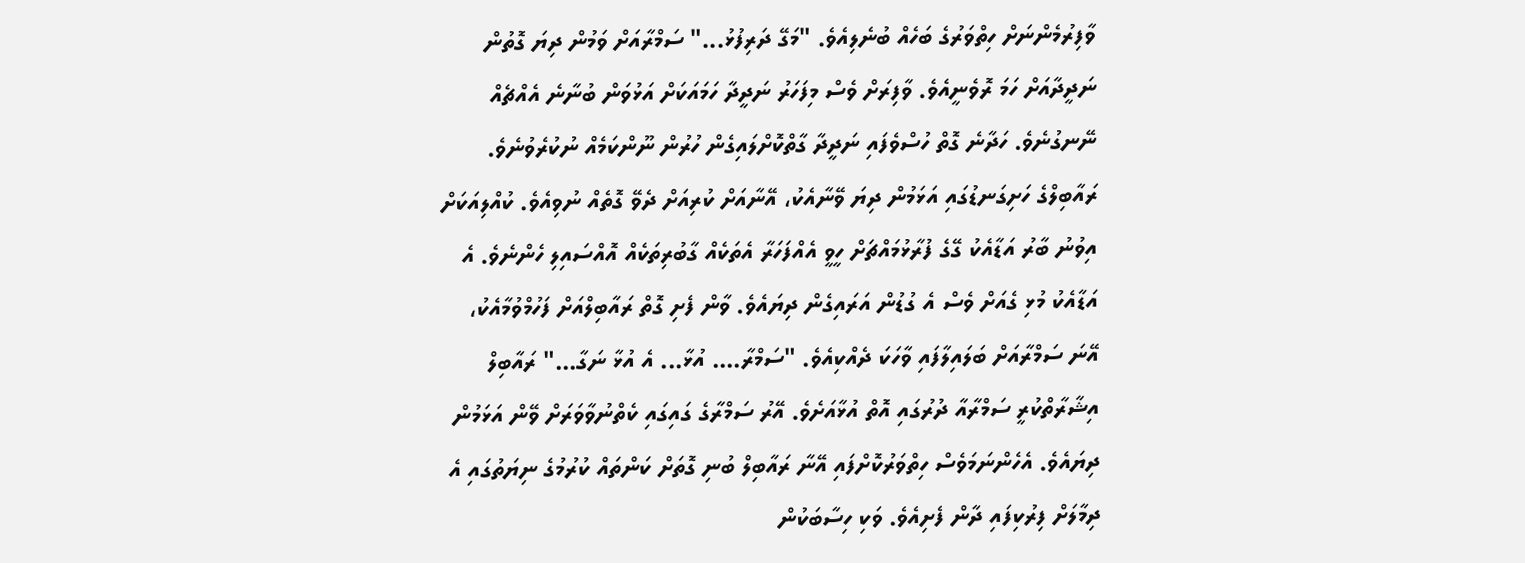ވާފިރުމެންނަށް ހިތްވަރުގެ ބަހެއް ބުނެލިއެވެ. "މަގޭ ދަރިފުޅު..." ސަމްރާއަށް ވަމުން ދިޔަ ގޮތުން ނަދީދާއަށް ހަމަ ރޮވެނީއެވެ. ވާފިރަށް ވެސް މިފަހަރު ނަދީދާ ހަމައަކަށް އަޅުވަން ބުނާނެ އެއްޗެއް ނޭނގުނެވެ. ހަދާނެ ގޮތް ހުސްވެފައި ނަދީދާ ގާތްކޮށްލައިގެން ހުރުން ނޫންކަމެއް ނުކުރެވުނެވެ. ރައާބިލްގެ ހަށިގަނޑުގައި އަޅަމުން ދިޔަ ވޭނާއެކު، އޭނާއަށް ކުރިއަށް ދެވޭ ގޮތެއް ނުވިއެވެ. ކުއްލިއަކަށް އިވުނު ބާރު އަޑާއެކު ގޭގެ ފުރާޅުމައްޗަށް ހީވީ އެއްފަހަރާ އެތަކެއް ގާބުރިތަކެއް އޮއްސައިލި ހެންނެވެ. އެ އަޑާއެކު މުޅި ގެއަށް ވެސް އެ ގުޑުން އަރައިގެން ދިޔައެވެ. ވާން ފެށި ގޮތް ރައާބިލްއަށް ފަހުމްވުމާއެކު، އޭނަ ސަމްރާއަށް ބަލައިލާފައި ވާހަކަ ދެއްކިއެވެ. "ސަމްރާ.... އުޅާ... އެ އުޅާ ނަގާ..." ރައާބިލް އިޝާރާތްކުރީ ސަމްރާއާ ދުރުގައި އޮތް އުޅާއަށެވެ. އޭރު ސަމްރާގެ ގައިގައި ކެތްނުވާވަރަށް ވޭން އަޅަމުން ދިޔައެވެ. އެހެންނަމަވެސް ހިތްވަރުކޮށްފައި އޭނާ ރައާބިލް ބުނި ގޮތަށް ކަންތައް ކުރުމުގެ ނިޔަތުގައި އެ ދިމާލަށް ފިރުކިފައި ދާން ފެށިއެވެ. ވަކި ހިސާބަކުން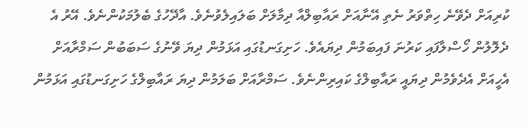ކުރިއަށް ދެވޭނެ ހިތްވަރު ނެތި އޭނާއަށް ރައާބިލްއާ ދިމާލަށް ބަލައިލެވުނެވެ. އާދޭހުގެ ބެލުމަކުންނެވެ. އޭރު އެ ދެލޮލުން ހޯސްލާފައި ކަރުނަ ފައިބަމުން ދިޔައެވެ. ހަށިގަނޑުގައި އަޅަމުން ދިޔަ ވޭނުގެ ސަބަބުން ސަމްރާއަށް އެހީއަށް އެދެވެމުން ދިޔައީ ރައާބިލްގެ ކައިރިންނެވެ. ސަމްރާއަށް ބަލަމުން ދިޔަ ރައާބިލްގެ ހަށިގަނޑުގައި އަޅަމުން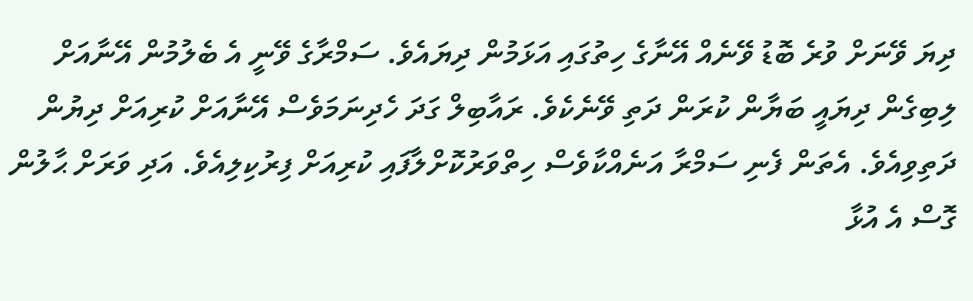ދިޔަ ވޭނަށް ވުރެ ބޮޑު ވޭނެއް އޭނާގެ ހިތުގައި އަޅަމުން ދިޔައެވެ. ސަމްރާގެ ވޭނީ އެ ބެލުމުން އޭނާއަށް ލިބިގެން ދިޔައީ ބަޔާން ކުރަން ދަތި ވޭނެކެވެ. ރައާބިލް ގަދަ ހެދިނަމަވެސް އޭނާއަށް ކުރިއަށް ދިޔުން ދަތިވިއެވެ. އެތަން ފެނި ސަމްރާ އަނެއްކާވެސް ހިތްވަރުކޮށްލާފައި ކުރިއަށް ފިރުކިލިއެވެ. އަދި ވަރަށް ޙާލުން ގޮސް އެ އުޅާ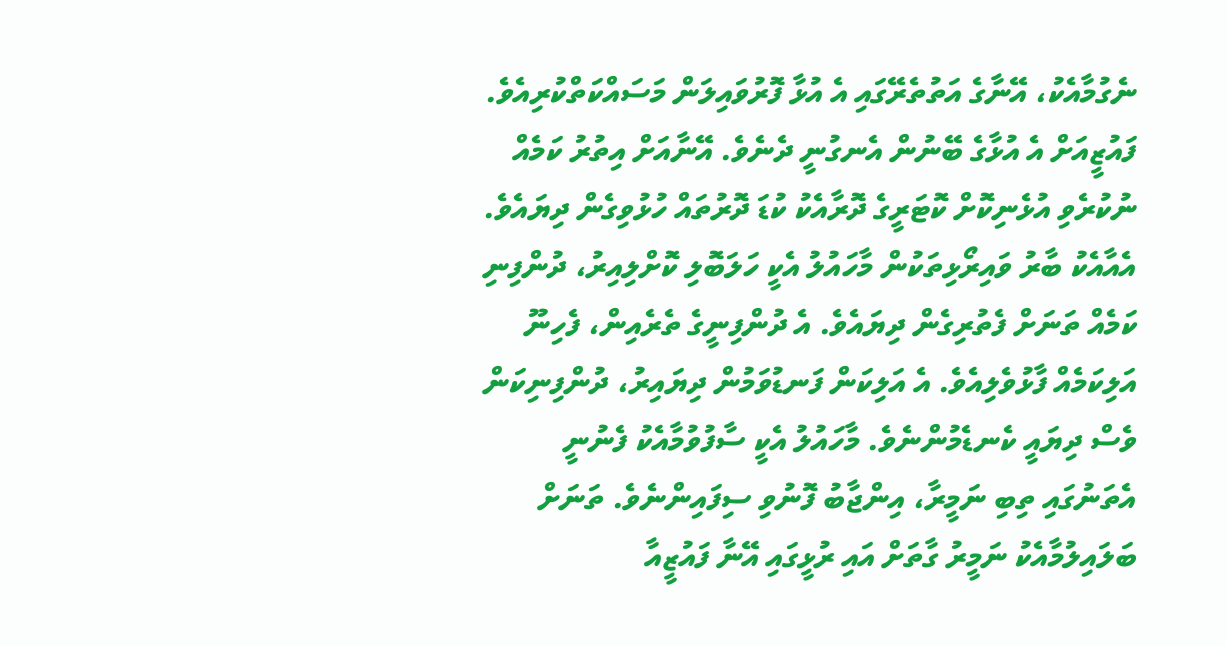ނެގުމާއެކު، އޭނާގެ އަތުތެރޭގައި އެ އުޅާ ފޮރުވައިލަން މަސައްކަތްކުރިއެވެ. ފައުޒީއަށް އެ އުޅާގެ ބޭނުން އެނގުނީ ދެނެވެ. އޭނާއަށް އިތުރު ކަމެއް ނުކުރެވި އުޅެނިކޮށް ކޮޓަރީގެ ދޮރާއެކު ކުޑަ ދޮރުތައް ހުޅުވިގެން ދިޔައެވެ. އެއާއެކު ބާރު ވައިރޯޅިތަކުން މާހައުލު އެކީ ހަލަބޮލި ކޮށްލިއިރު، ދުންފިނި ކަމެއް ތަނަށް ފެތުރިގެން ދިޔައެވެ. އެ ދުންފިނީގެ ތެރެއިން، ފެހިނޫ އަލިކަމެއް ފާޅުވެލިއެވެ. އެ އަލިކަން ފަނޑުވަމުން ދިޔައިރު، ދުންފިނިކަން ވެސް ދިޔައީ ކެނޑެމުންނެވެ. މާހައުލު އެކީ ސާފުވުމާއެކު ފެނުނީ އެތަނުގައި ތިބި ނަމީރާ، އިންޖާބު ފޮނުވި ސިފައިންނެވެ. ތަނަށް ބަލައިލުމާއެކު ނަމީރު ގާތަށް އައި ރުޅީގައި އޭނާ ފައުޒީއާ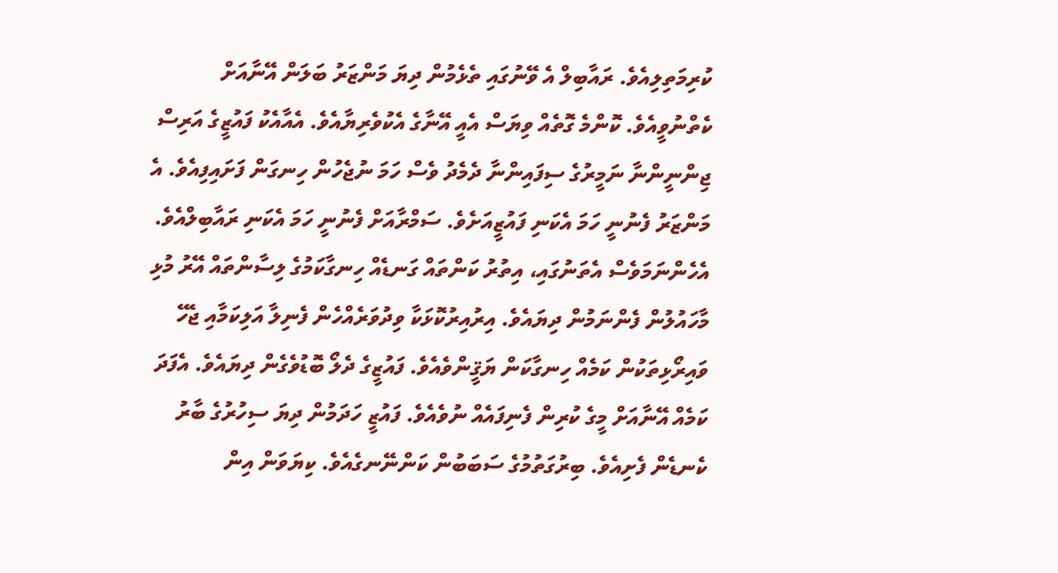ކުރިމަތިލިއެވެ. ރައާބިލް އެ ވޭނުގައި ތެޅެމުން ދިޔަ މަންޒަރު ބަލަން އޭނާއަށް ކެތްނުވީއެވެ. ކޮންމެ ގޮތެއް ވިޔަސް އެއީ އޭނާގެ އެކުވެރިޔާއެވެ. އެއާއެކު ފައުޒީގެ އަރިސް ޖިންނީންނާ ނަމީރުގެ ސިފައިންނާ ދެމެދު ވެސް ހަމަ ނުޖެހުން ހިނގަން ފަށައިފިއެވެ. އެ މަންޒަރު ފެނުނީ ހަމަ އެކަނި ފައުޒީއަށެވެ. ސަމްރާއަށް ފެނުނީ ހަމަ އެކަނި ރައާބިލްއެވެ. އެހެންނަމަވެސް އެތަނުގައި، އިތުރު ކަންތައް ގަނޑެއް ހިނގާކަމުގެ ލިސާންތައް އޭރު މުޅި މާހައުލުން ފެންނަމުން ދިޔައެވެ. އިރުއިރުކޮޅަކާ ވިދުވަރެއްހެން ފެނިލާ އަލިކަމާއި ޖެހޭ ވައިރޯޅިތަކުން ކަމެއް ހިނގާކަން ޔަޤީންވެއެވެ. ފައުޒީގެ ދެލޯ ބޮޑުވެގެން ދިޔައެވެ. އެފަދަ ކަމެއް އޭނާއަށް މީގެ ކުރިން ފެނިފައެއް ނުވެއެވެ. ފައުޒީ ހަދަމުން ދިޔަ ސިހުރުގެ ބާރު ކެނޑެން ފެށިއެވެ. ބިރުގަތުމުގެ ސަބަބުން ކަންނޭނގެއެވެ. ކިޔަވަން އިން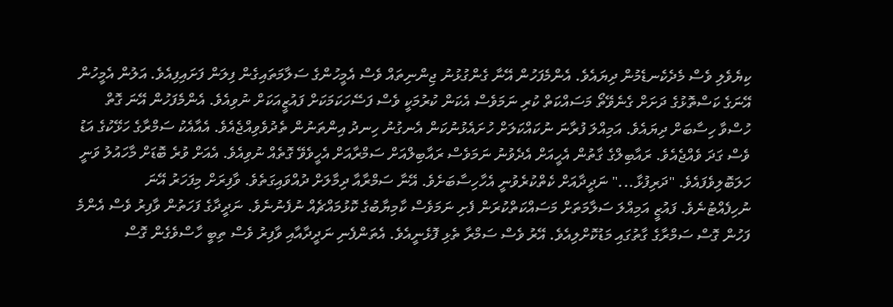ކިޔެވެލި ވެސް މެދެކެނޑެމުން ދިޔައެވެ. އެންމެފަހުން އޭނާ ގެންގުޅުނު ޖިންނިތައް ވެސް އެމީހުންގެ ސަލާމަތައިގެން ފިލަން ފަށައިފިއެވެ. އަލުން އެމީހުން އޭނަގެ ކަސްތޮޅުގެ ދަށަށް ގެނެވޭތޯ މަސައްކަތް ކުރި ނަމަވެސް އެކަން ކުރުމަކީ ވެސް ފަސޭހަކަމަކަށް ފައުޒީއަކަށް ނުވިއެވެ. އެންމެފަހުން އޭނަ ގޮތް ހުސްވާ ހިސާބަށް ދިޔައެވެ. އަމިއްލަ ފުރާނަ ނުކައްކަލަށް ހުށައެޅުނުކަން އެނގުނު ހިނދު އިންތަނުން ތެދުވެވިއްޖެއެވެ. އެއާއެކު ސަމްރާގެ ހަޅޭކުގެ އަޑު ވެސް ގަދަ ވެއްޖެއެވެ. ރައާބިލްގެ ގާތުން އެހީއަށް އެދެވުނު ނަމަވެސް ރައާބިލްއަށް ސަމްރާއަށް އެހީވެވޭ ގޮތެއް ނުވިއެވެ. އެއަށް ވުރެ ބޮޑަށް މާހައުލު ވަނީ ހަލަބޮލިވެފައެވެ. "ދަރިފުޅާ..." ނަދީދާއަށް ކެތްކުރެވުނީ އެހާހިސާބަށެވެ. އޭނާ ސަމްރާއާ ދިމާލަށް ދުއްވައިގަތެވެ. ވާފިރަށް މިފަހަރު އޭނަ ނުހިފެއްޓުނެވެ. ފައުޒީ އަމިއްލަ ސަލާމަތަށް މަސައްކަތްކުރަން ފެށި ނަމަވެސް ކާމިޔާބުގެ ކޮޅުމައްޗެއް ނުފެނުނެވެ. ނަދީދާގެ ފަހަތުން ވާފިރު ވެސް އެންމެ ފަހުން ގޮސް ސަމްރާގެ ގާތުގައި މަޑުކޮށްލިއެވެ. އޭރު ވެސް ސަމްރާ ތެޅި ފޮޅެނީއެވެ. އެތަންފެނި ނަދީދާއާއި ވާފިރު ވެސް ތިބީ ހާސްވެގެން ގޮސް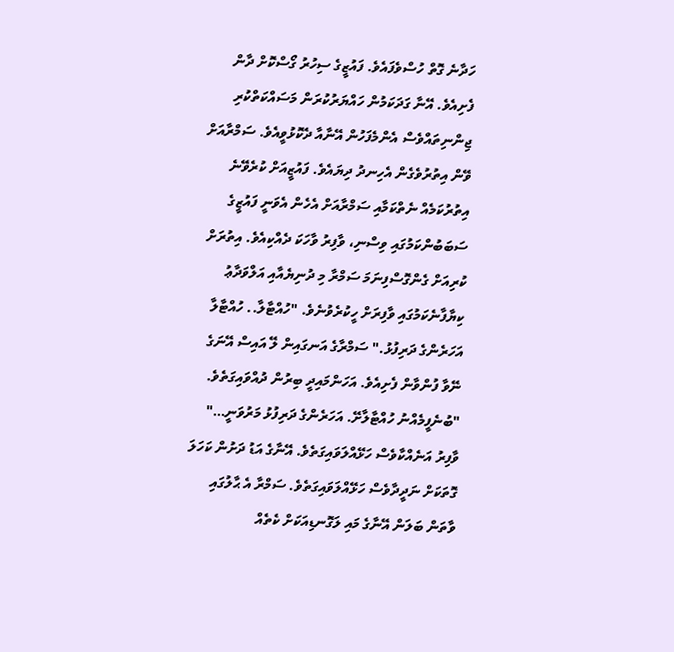ހަދާނެ ގޮތް ހުސްވެފައެވެ. ފައުޒީގެ ސިހުރު ގޯސްކޮށް ދާން ފެށިއެވެ. އޭނާ ގަދަކަމުން ހައްޔަރުކުރަން މަސައްކަތްކުރި ޖިންނިތައްވެސް އެންމެފަހުން އޭނާއާ ދެކޮޅުވީއެވެ. ސަމްރާއަށް ވޭން އިތުރުވެގެން އެހިނދު ދިޔައެވެ. ފައުޒީއަށް ކުރެވޭނެ އިތުރުކަމެއް ނެތްކަމާއި ސަމްރާއަށް އެހެން އެވަނީ ފައުޒީގެ ސަބަބުންކަމުގައި ވިސްނި، ވާފިރު ވާހަކަ ދެއްކިއެވެ. އިތުރަށް ކުރިއަށް ގެންގޮސްފިނަމަ ސަމްރާ މި ދުނިޔެއާއި އަލްވަދާޢު ކިޔާފާނެކަމުގައި ވާފިރަށް ހީކުރެވުނެވެ. "ހުއްޓާލާ.. ހުއްޓާލާ އަހަރެންގެ ދަރިފުޅު." ސަމްރާގެ އަނގައިން ލޭ އައިސް އޭނަގެ ނޭވާ ފުންވާން ފެށިއެވެ. އަހަންމައިދީ ބިރުން ދުއްވައިގަތެވެ. "ބުނެފީމެއްނު ހުއްޓާލާށޭ. އަހަރެންގެ ދަރިފުޅު މަރުވަނީ…" ވާފިރު އަނެއްކާވެސް ހަޅޭއްލަވައިގަތެވެ. އޭނާގެ އަޑު ދަށުން ކަހަލަ ގޮތަކަށް ނަދީދާވެސް ހަޅޭއްލަވައިގަތެވެ. ސަމްރާ އެ ޙާލުގައި ވާތަން ބަލަން އޭނާގެ މައި ލަގޮނޑިއަކަށް ކެތެއް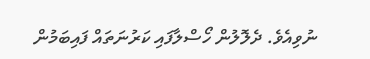ނުވިއެވެ. ދެލޮލުން ހޯސްލާފައި ކަރުނަތައް ފައިބަމުން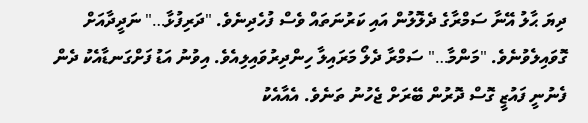ދިޔަ ޙާލު އޭނާ ސަމްރާގެ ދެލޮލުން އައި ކަރުނަތައް ވެސް ފުހެދިނެވެ. "ދަރިފުޅާ…" ނަދީދާއަށް ގޮވައިލެވުނެވެ. "މަންމާ…" ސަމްރާ ދެލޯ މަރައިލާ ހިންދިރުވައިލިއެވެ. އިވުނު އަޑު ފަށްގަނޑާއެކު ދެން ފެނުނީ ފައުޒީ ގޮސް ދޮރުން ބޭރަށް ޖެހުނު ތަނެވެ. އެއާއެކު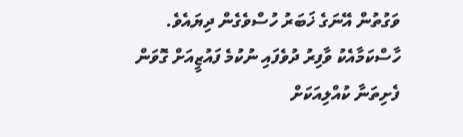ވަގުތުން އޭނަގެ ޚަބަރު ހުސްވެގެން ދިޔައެވެ. ހާސްކަމާއެކު ވާފިރު ދުވެފައި ނުކުމެ ފައުޒީއަށް ގޮވަން ފެށިތަނާ ކުއްލިއަކަށް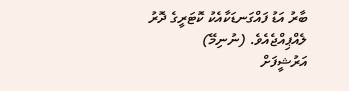ބާރު އަޑު ފައްގަނޑަކާއެކު ކޮޓަރީގެ ދޮރު ލެއްޕިއްޖެއެވެ. (ނުނިމޭ)
އަރުޝީފަށް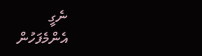ނެގީ
އެންމެފަހުން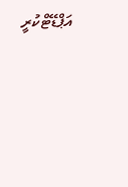އަޕްޑޭޓްކުރީ